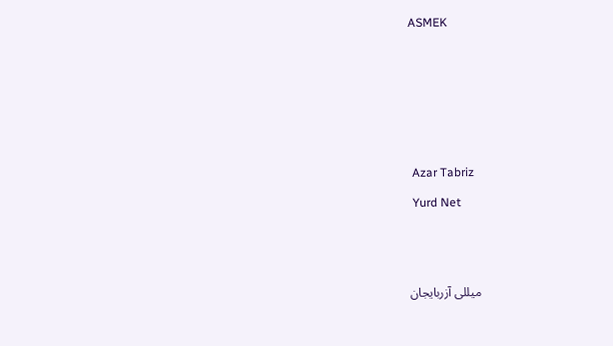ASMEK









 Azar Tabriz

 Yurd Net





میللی آزربایجان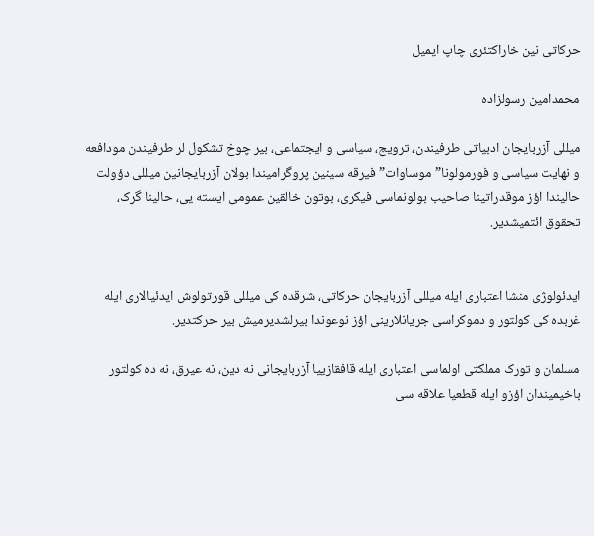حرکاتی نین خاراکتئری چاپ ايميل

محمدامین رسولزاده

میللی آزربایجان ادبیاتی طرفیندن، ترویج، سیاسی و ایجتماعی، بیر چوخ تشکول لر طرفیندن مودافعه و نهایت سیاسی و فورمولونا”موساوات” فیرقه سینین پروگرامیندا بولان آزربایجانین میللی دؤولت حالیندا اؤز موقدراتینا صاحیب بولونماسی فیکری، بوتون خالقین عمومی ایسته یی، حالینا گرک، تحقوق ائتمیشدیر.


ایدئولوژی منشا اعتباری ایله میللی آزربایجان حرکاتی، شرقده کی میللی قورتولوش ایدئیالاری ایله غربده کی کولتور و دموکراسی جریانلارینی اؤز نوعوندا بیرلشدیرمیش بیر حرکتدیر.

مسلمان و تورک مملکتی اولماسی اعتباری ایله قافقازییا آزربایجانی نه دین، نه عیرق، نه ده کولتور باخیمیندان اؤزو ایله قطعیا علاقه سی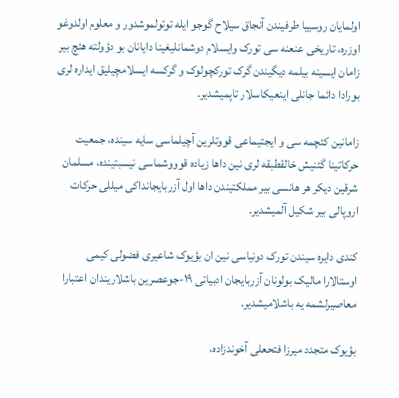اولمایان روسییا طرفیندن آنجاق سیلاح گوجو ایله توتولموشدور و معلوم اولدوغو اوزره، تاریخی عنعنه سی تورک وایسلام دوشمانلیغینا دایانان بو دؤولته هئچ بیر زامان ایسینه بیلمه دیگیندن گرک تورکچولوک و گرکسه ایسلامچیلیق ایداره لری بورادا دائما جانلی اینعیکاسلار تاپمیشدیر.

زامانین کئچمه سی و ایجتیماعی قووتلرین آچیلماسی سایه سینده، جمعیت حرکاتینا گئنیش خالقطبقه لری نین داها زیاده قوووشماسی نیسبتینده، مسلمان شرقین دیکر هر هانسی بیر مملکتیندن داها اول آزربایجانداکی میللی حرکات اروپالی بیر شکیل آلمیشدیر.

کندی دایره سیندن تورک دونیاسی نین ان بؤیوک شاعیری فضولی کیمی اوستالارا مالیک بولونان آزربایجان ادبیاتی ۱۹-جوعصرین باشلاریندان اعتبارا معاصیرلشمه یه باشلامیشدیر.

بؤیوک متجدد میرزا فتحعلی آخوندزاده،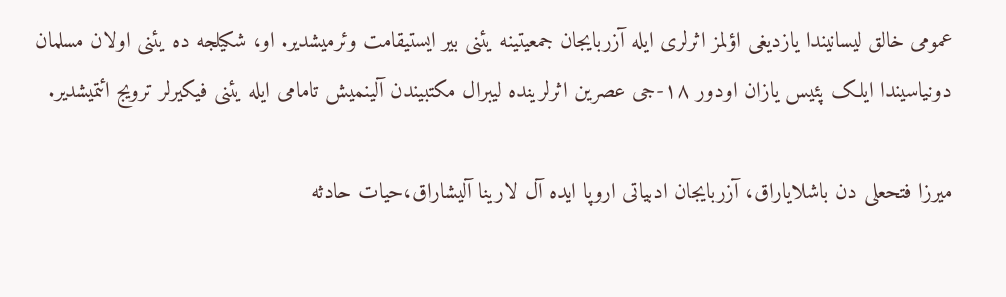عمومی خالق لیسانیندا یازدیغی اؤلمز اثرلری ایله آزربایجان جمعیتینه یئنی بیر ایستیقامت وئرمیشدیر. او، شکیلجه ده یئنی اولان مسلمان دونیاسیندا ایلک پئیس یازان اودور ۱۸-جی عصرین اثرلرینده لیبرال مکتبیندن آلینمیش تامامی ایله یئنی فیکیرلر ترویج ائتمیشدیر.

میرزا فتحعلی دن باشلایاراق، آزربایجان ادبیاتی اروپا ایده آل لارینا آلیشاراق،حیات حادثه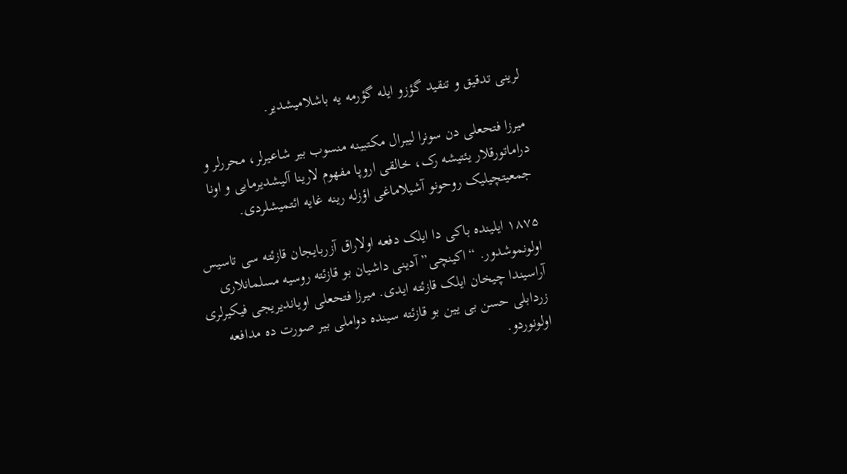لرینی تدقیق و تنقید گؤزو ایله گؤرمه یه باشلامیشدیر.

میرزا فتحعلی دن سونرا لیبرال مکتبینه منسوب بیر شاعیرلر، محررلر و دراماتورقلار یئتیشه رک، خالقی اروپا مفهوم لارینا آلیشدیرمایی و اونا جمعیتچیلیک روحونو آشیلاماغی اؤزله رینه غایه ائتمیشلردی.

۱۸۷۵ ایلینده باکی دا ایلک دفعه اولاراق آزربایجان قازئته سی تاسیس اولونموشدور. “اکینچی” آدینی داشیان بو قازئته روسیه مسلمانلاری آراسیندا چیخان ایلک قازئته ایدی. میرزا فتحعلی اویاندیریجی فیکیرلری زردابلی حسن بی یین بو قازئته سینده دواملی بیر صورت ده مدافعه اولونوردو.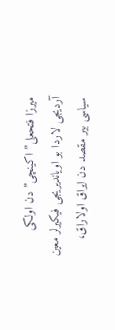میرزا فتحعلی” اکینچی” دن اولکی آردیجی لاردا بو اویاندیریجی فیکیرلر معین سیاسی بیر مقصد دن ایراق اولاراق،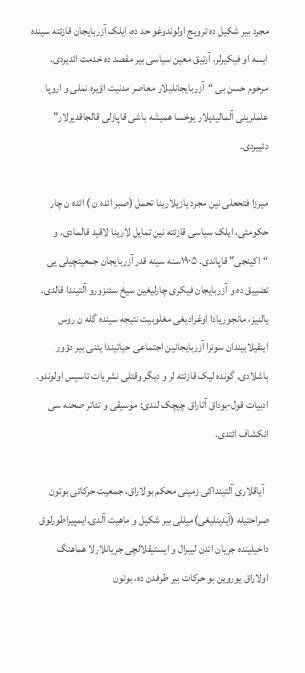مجرد بیر شکیل ده ترویج اولوندوغو حد ده، ایلک آزربایجان قازئته سینده ایسه او فیکیرلر، آرتیق معین سیاسی بیر مقصد ده خدمت ائدیردی. مرحوم حسن بی “آزربایجانلیلار معاصر مدنیت اؤیره نملی و اروپا علملرینی آلمالیدیلار یوخسا همیشه باشی قاپازلی قالجاقدیرلار” دئییردی.

میرزا فتحعلی نین مجرد یازیلارینا تحمل (صبر ائده ن ) ائده ن چار حکومتی، ایلک سیاسی قازئته نین تمایل لارینا لاقید قالمادی. و “اکینجی” قاپاندی. ۱۹۰۵سنه سینه قدر آزربایجان جمعیتچیلی یی تضییق ده و آزربایجان فیکری چارلیغین سیخ سئنزورو آلتیندا قالدی. یالنیز، مانجوریادا اوغرادیغی مغلوبیت نتیجه سینده گله ن روس اینقیلابیندان سونرا آزربایجانین اجتماعی حیاتیندا یئنی بیر دؤور باشلادی. گونده لیک قازئته لر و دیگر وقتلی نشریات تاسیس اولوندو. ادبیات قول-بوداق آتاراق چیچک لندی: موسیقی و تئاتر صحنه سی انکشاف ائتدی.

  آیاقلاری آلتینداکی زمینی محکم بولاراق، جمعیت حرکاتی بوتون صراحتیله (آیدینلیغی)میللی بیر شکیل و ماهیت آلدی.ایمپیراطورلوق داخیلینده جریان ائدن لیبرال و ایستیقلالچی جریانلارلا هماهنگ اولاراق یوروین بو حرکات بیر طرفدن ده، بوتون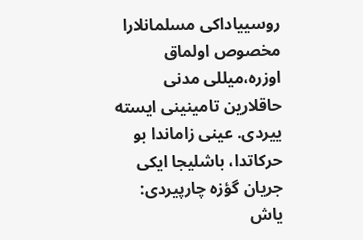روسییاداکی مسلمانلارا مخصوص اولماق اوزره،میللی مدنی حاقلارین تامینینی ایسته ییردی. عینی زاماندا بو حرکاتدا، باشلیجا ایکی جریان گؤزه چارپیردی: یاش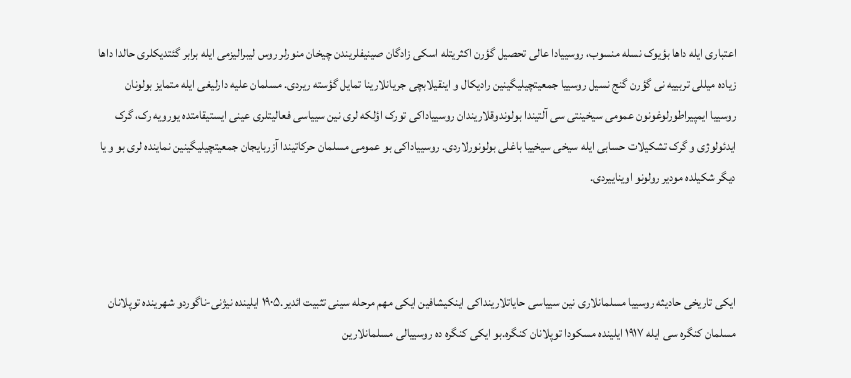اعتباری ایله داها بؤیوک نسله منسوب، روسییادا عالی تحصیل گؤرن اکثریتله اسکی زادگان صینیفلریندن چیخان منورلر روس لیبرالیزمی ایله برابر گئتدیکلری حالدا داها زیاده میللی تربییه نی گؤرن گنج نسیل روسییا جمعیتچیلیگینین رادیکال و اینقیلابچی جریانلارینا تمایل گؤسته ریردی. مسلمان علیه دارلیغی ایله متمایز بولونان روسییا ایمپیراطورلوغونون عمومی سیخینتی سی آلتیندا بولوندوقلاریندان روسییاداکی تورک اؤلکه لری نین سییاسی فعالیتلری عینی ایستیقامتده یورویه رک، گرک ایدئولوژی و گرک تشکیلات حسابی ایله سیخی سیخییا باغلی بولونورلاردی. روسییاداکی بو عمومی مسلمان حرکاتیندا آزربایجان جمعیتچیلیگینین نماینده لری بو و یا دیگر شکیلده مودیر رولونو اویناییردی.



ایکی تاریخی حادیثه روسییا مسلمانلاری نین سییاسی حایاتلارینداکی اینکیشافین ایکی مهم مرحله سینی تثبیت ائدیر.۱۹۰۵ ایلینده نیژنی-ناگوردو شهرینده توپلانان مسلمان کنگره سی ایله ۱۹۱۷ ایلینده مسکودا توپلانان کنگره.بو ایکی کنگره ده روسییالی مسلمانلارین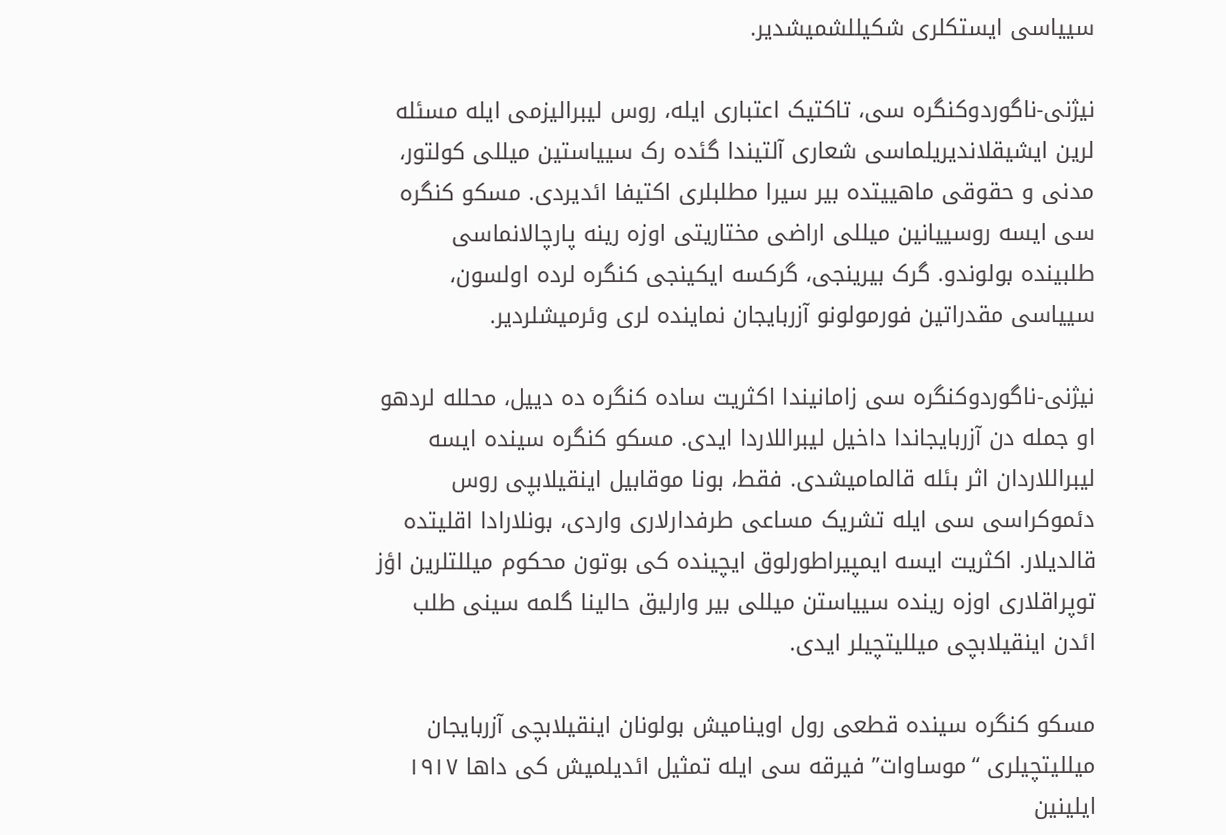سییاسی ایستکلری شکیللشمیشدیر.

نیژنی-ناگوردوکنگره سی، تاکتیک اعتباری ایله، روس لیبرالیزمی ایله مسئله لرین ایشیقلاندیریلماسی شعاری آلتیندا گئده رک سییاستین میللی کولتور، مدنی و حقوقی ماهییتده بیر سیرا مطلبلری اکتیفا ائدیردی. مسکو کنگره سی ایسه روسییانین میللی اراضی مختاریتی اوزه رینه پارچالانماسی طلبینده بولوندو. گرک بیرینجی، گرکسه ایکینجی کنگره لرده اولسون، سییاسی مقدراتین فورمولونو آزربایجان نماینده لری وئرمیشلردیر.

نیژنی-ناگوردوکنگره سی زامانیندا اکثریت ساده کنگره ده دییل، محلله لردهو او جمله دن آزربایجاندا داخیل لیبراللاردا ایدی. مسکو کنگره سینده ایسه لیبراللاردان اثر بئله قالمامیشدی. فقط، بونا موقابیل اینقیلابپی روس دئموکراسی سی ایله تشریک مساعی طرفدارلاری واردی، بونلارادا اقلیتده قالدیلار. اکثریت ایسه ایمپیراطورلوق ایچینده کی بوتون محکوم میللتلرین اؤز توپراقلاری اوزه رینده سییاستن میللی بیر وارلیق حالینا گلمه سینی طلب ائدن اینقیلابچی میللیتچیلر ایدی.

مسکو کنگره سینده قطعی رول اوینامیش بولونان اینقیلابچی آزربایجان میللیتچیلری “موساوات” فیرقه سی ایله تمثیل ائدیلمیش کی داها ۱۹۱۷ ایلینین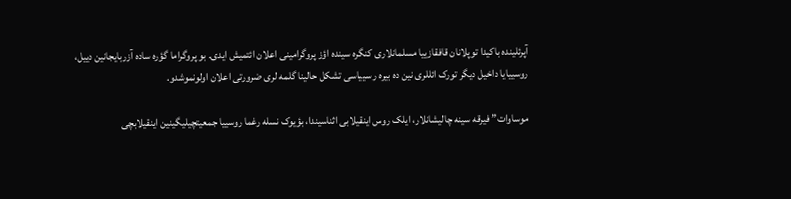آپرئلینده باکیدا توپلانان قافقازییا مسلمانلاری کنگره سینده اؤز پروگرامینی اعلان ائتمیش ایدی. بو پروگراما گؤره ساده آزربایجانین دییل، روسییایا داخیل دیگر تورک ائللری نین ده بیره ر سییاسی تشکل حالینا گلمه لری ضرورتی اعلان اولونموشدو.

موساوات” فیرقه سینه چالیشانلار، ایلک روس اینقیلابی اثناسیندا، بؤیوک نسله رغما روسییا جمعیتچیلیگینین اینقیلابچی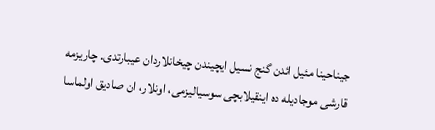جیناحینا مئیل ائدن گنج نسیل ایچیندن چیخانلاردان عیبارتدی. چاریزمه قارشی موجادیله ده اینقیلابچی سوسیالیزمی، اونلار، ان صادیق اولماسا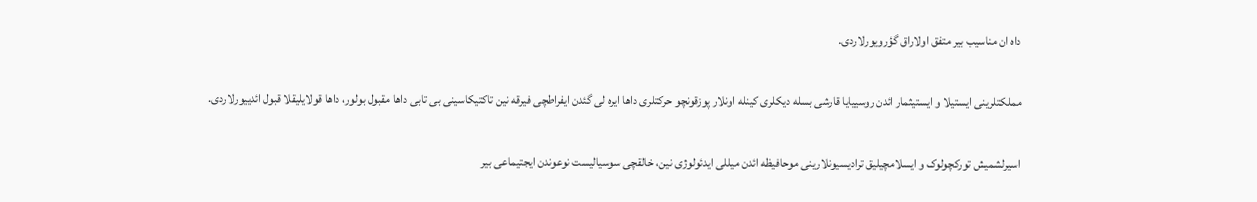داه ان مناسیب بیر متفق اولاراق گؤرویورلاردی.

مملکتلرینی ایستیلا و ایستیثمار ائدن روسییایا قارشی بسله دیکلری کینله اونلار پوزقونچو حرکتلری داها ایره لی گئدن ایفراطچی فیرقه نین تاکتیکاسینی بی تابی داها مقبول بولور، داها قولایلیقلا قبول ائدییورلاردی.

اسیرلشمیش تورکچولوک و ایسلامچیلیق ترادیسیونلارینی موحافیظه ائدن میللی ایدئولوژی نین، خالقچی سوسیالیست نوعوندن ایجتیماعی بیر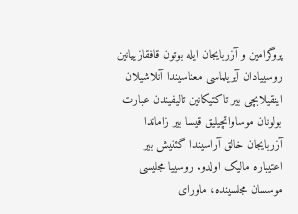پروگرامین و آزربایجان ایله بوتون قافقازییانین روسییادان آیریلماسی معناسیندا آنلاشیلان اینقیلابچی بیر تاکتیکانین تالیفیندن عبارت بولونان موساواتچیلیق قیسا بیر زاماندا آزربایجان خالق آراسیندا گئنیش بیر اعتیباره مالیک اولدو. روسییا مجلیسی موسسان مجلسینده، ماورای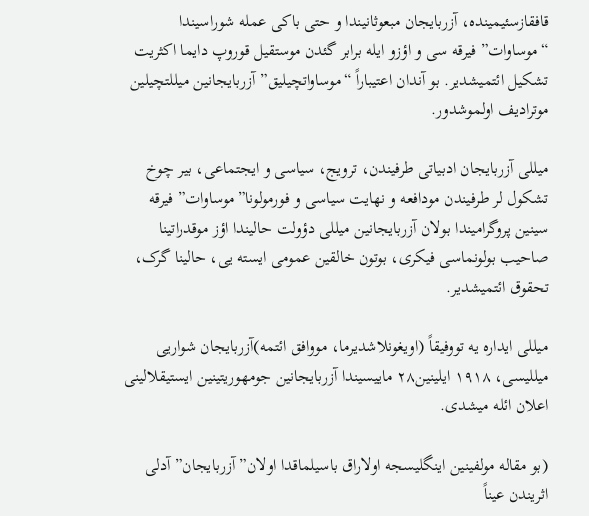قافقازسئیمینده، آزربایجان مبعوثانیندا و حتی باکی عمله شوراسیندا “موساوات” فیرقه سی و اؤزو ایله برابر گئدن موستقیل قوروپ دایما اکثریت تشکیل ائتمیشدیر. بو آندان اعتیباراً “موساواتچیلیق” آزربایجانین میللتچیلین موترادیف اولموشدور.

میللی آزربایجان ادبیاتی طرفیندن، ترویج، سیاسی و ایجتماعی، بیر چوخ تشکول لر طرفیندن مودافعه و نهایت سیاسی و فورمولونا”موساوات” فیرقه سینین پروگرامیندا بولان آزربایجانین میللی دؤولت حالیندا اؤز موقدراتینا صاحیب بولونماسی فیکری، بوتون خالقین عمومی ایسته یی، حالینا گرک، تحقوق ائتمیشدیر.

میللی ایداره یه تووفیقاً (اویغونلاشدیرما، مووافق ائتمه)آزربایجان شواریی میللیسی، ۱۹۱۸ ایلینین۲۸ ماییسیندا آزربایجانین جومهوریتینین ایستیقلالینی اعلان ائله میشدی.

(بو مقاله مولفینین اینگلیسجه اولاراق باسیلماقدا اولان” آزربایجان” آدلی اثریندن عیناً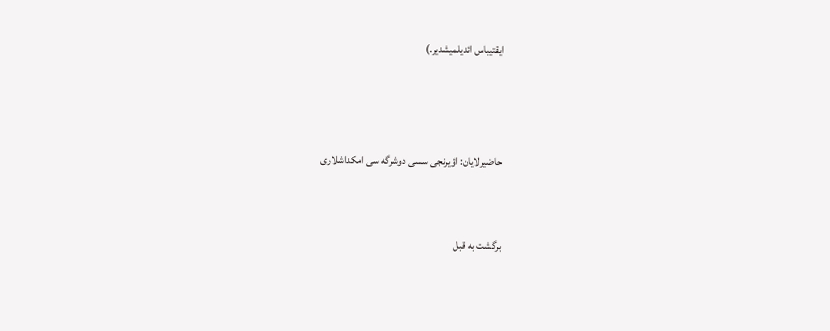ایقتیباس ائدیلمیشدیر.)



حاضیرلایان: اؤیرنجی سسی دوشرگه سی امکداشلاری


برگشت به قبل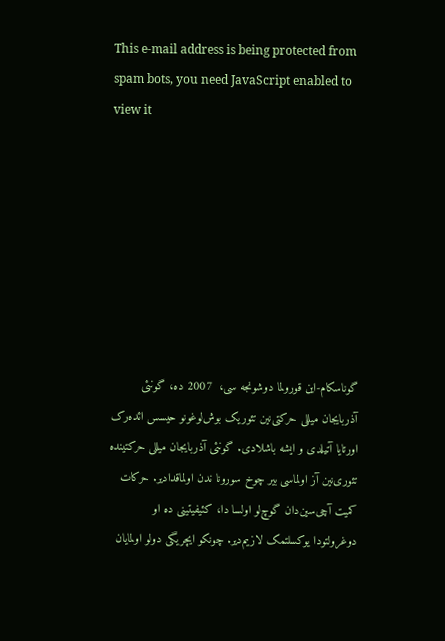This e-mail address is being protected from spam bots, you need JavaScript enabled to view it








گوناسکام-این قورولما دوشونجه سی،  2007 ده، گونئی آذربایجان میللی حرکتی‌نین تئوریک بوش‌لوغونو حیسس ائده‌رک اورتایا آتیلدی و ایشه باشلادی. گونئی آذربایجان میللی حرکتینده تئوری‌نین آز اولماسی بیر چوخ سورونا ندن اولماقدا‌دیر. حرکات کمیت آچی‌سین‌دان گوچ‌لو اولسا دا، کئیفیتینی ده او دوغرولتودا یوکسلتمک لازیم‌دیر. چونکو ایچریگی دولو اولمایان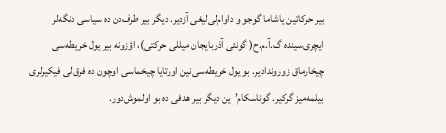بیر حرکاتین یاشاما گوجو و داوام‌لی‌لیغی آزدیر. دیگر بیر طرف‌دن ده سیاسی دنگه‌لر ایچری‌سینده گ.آ.م.ح( گونئی آذربایجان میللی حرکتی)، اؤزونه بیر یول خریطه‌سی چیخارماق زوروندا‌دیر. بو یول خریطه‌سی‌نین اورتایا چیخماسی اوچون ده فرق‌لی فیکیرلری بیلمه‌میز گرکیر. گوناسکام’ین دیگر بیر هدفی ده بو اولموش‌دور.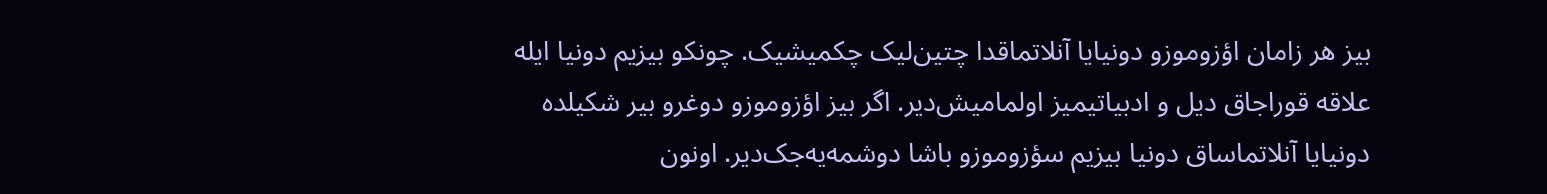بیز هر زامان اؤزوموزو دونیایا آنلاتماقدا چتین‌لیک چکمیشیک. چونکو بیزیم دونیا ایله علاقه قورا‌جاق دیل و ادبیاتیمیز اولمامیش‌دیر. اگر بیز اؤزوموزو دوغرو بیر شکیلده دونیایا آنلاتماساق دونیا بیزیم سؤزوموزو باشا دوشمه‌یه‌جک‌دیر. اونون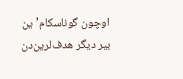اوچون گوناسکام’ین بیر دیگر هدف‌لرین‌دن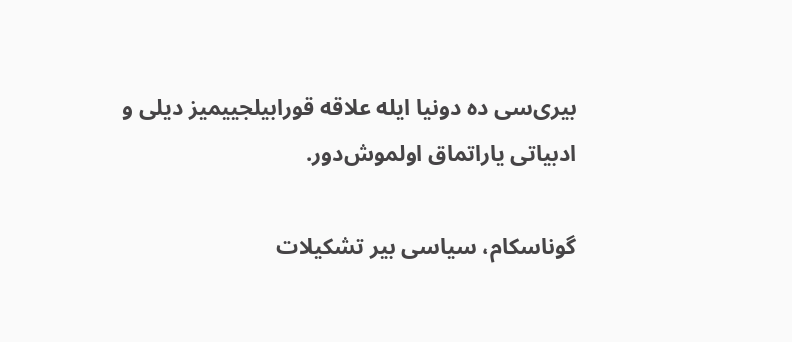بیری‌سی ده دونیا ایله علاقه قورابیلجییمیز دیلی و ادبیاتی یاراتماق اولموش‌دور.

گوناسکام، سیاسی بیر تشکیلات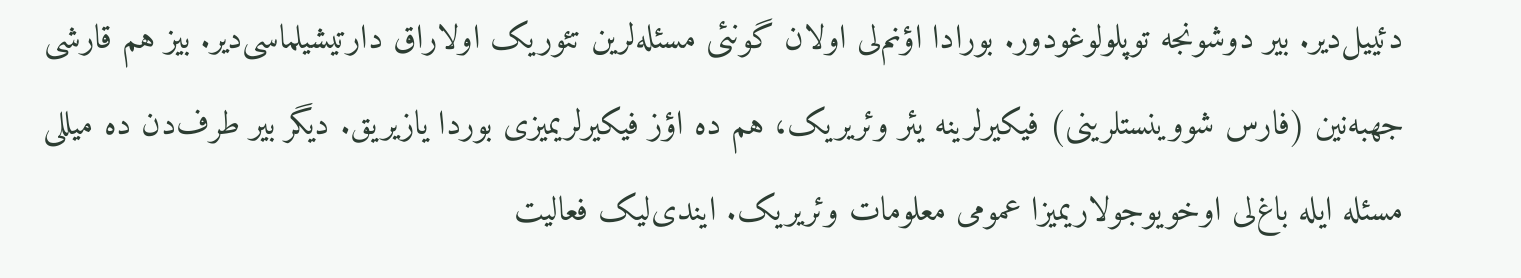دئییل‌دیر. بیر دوشونجه توپلولوغودور. بورادا اؤنم‌لی اولان گونئی مسئله‌لرین تئوریک اولا‌راق دارتیشیلماسی‌دیر. بیز هم قارشی جهبه‌نین (فارس شووینستلرینی) فیکیرلرینه یئر وئریریک، هم ده اؤز فیکیرلریمیزی بوردا یازیریق. دیگر بیر طرف‌دن ده میللی مسئله ایله باغ‌لی اوخویوجولاریمیزا عمومی معلومات وئریریک. ایندی‌لیک فعالیت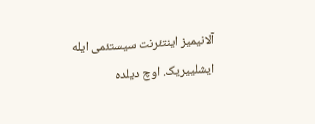آلانیمیز اینتئرنت سیستئمی ایله ایشلییریک. اوچ دیلده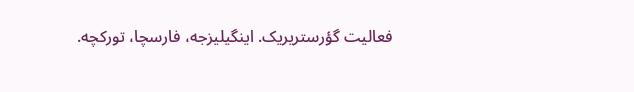فعالیت گؤرستریریک. اینگیلیزجه، فارسچا، تورکچه.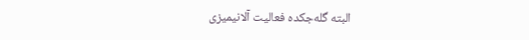البته گله‌جکده فعالیت آلانیمیزی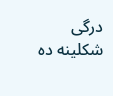درگی شکلینه ده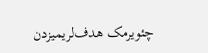چئویرمک هدف‌لریمیزدن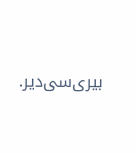بیری‌سی‌دیر.